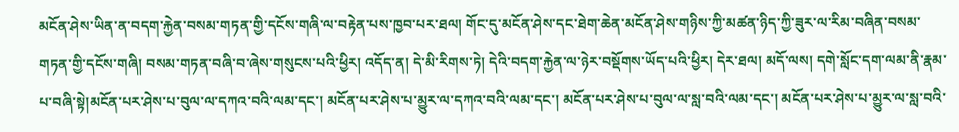མངོན་ཤེས་ཡིན་ན་བདག་རྐྱེན་བསམ་གཏན་གྱི་དངོས་གཞི་ལ་བརྟེན་པས་ཁྱབ་པར་ཐལ། གོང་དུ་མངོན་ཤེས་དང་ཐེག་ཆེན་མངོན་ཤེས་གཉིས་ཀྱི་མཚན་ཉིད་ཀྱི་ཟུར་ལ་རིམ་བཞིན་བསམ་གཏན་གྱི་དངོས་གཞི། བསམ་གཏན་བཞི་བ་ཞེས་གསུངས་པའི་ཕྱིར། འདོད་ན། དེ་མི་རིགས་ཏེ། དེའི་བདག་རྐྱེན་ལ་ཉེར་བསྡོགས་ཡོད་པའི་ཕྱིར། དེར་ཐལ། མདོ་ལས། དགེ་སློང་དག་ལམ་ནི་རྣམ་པ་བཞི་སྟེ།མངོན་པར་ཤེས་པ་བུལ་ལ་དཀའ་བའི་ལམ་དང་། མངོན་པར་ཤེས་པ་མྱུར་ལ་དཀའ་བའི་ལམ་དང་། མངོན་པར་ཤེས་པ་བུལ་ལ་སླ་བའི་ལམ་དང་། མངོན་པར་ཤེས་པ་མྱུར་ལ་སླ་བའི་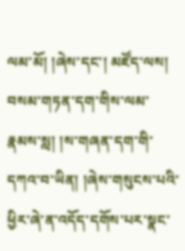ལམ་མོ། །ཞེས་དང་། མཛོད་ལས། བསམ་གཏན་དག་གིས་ལམ་རྣམས་སླ། །ས་གཞན་དག་གི་དཀའ་བ་ཡིན། །ཞེས་གསུངས་པའི་ཕྱིར་ཞེ་ན་འདོད་དགོས་པར་སྣང་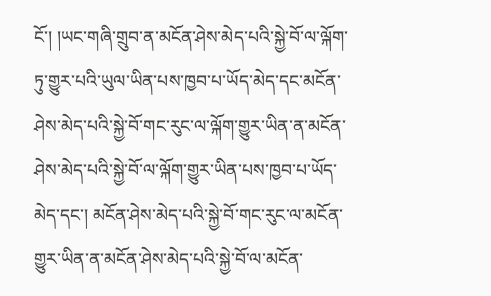ངོ་། །ཡང་གཞི་གྲུབ་ན་མངོན་ཤེས་མེད་པའི་སྐྱེ་བོ་ལ་ལྐོག་ཏུ་གྱུར་པའི་ཡུལ་ཡིན་པས་ཁྱབ་པ་ཡོད་མེད་དང་མངོན་ཤེས་མེད་པའི་སྐྱེ་བོ་གང་རུང་ལ་ལྐོག་གྱུར་ཡིན་ན་མངོན་ཤེས་མེད་པའི་སྐྱེ་བོ་ལ་ལྐོག་གྱུར་ཡིན་པས་ཁྱབ་པ་ཡོད་མེད་དང་། མངོན་ཤེས་མེད་པའི་སྐྱེ་བོ་གང་རུང་ལ་མངོན་གྱུར་ཡིན་ན་མངོན་ཤེས་མེད་པའི་སྐྱེ་བོ་ལ་མངོན་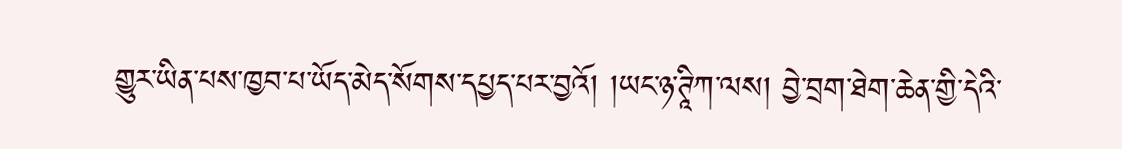གྱུར་ཡིན་པས་ཁྱབ་པ་ཡོད་མེད་སོགས་དཔྱད་པར་བྱའོ། །ཡང་ཉ་ཊཱིཀ་ལས། བྱེ་བྲག་ཐེག་ཆེན་གྱི་དེའི་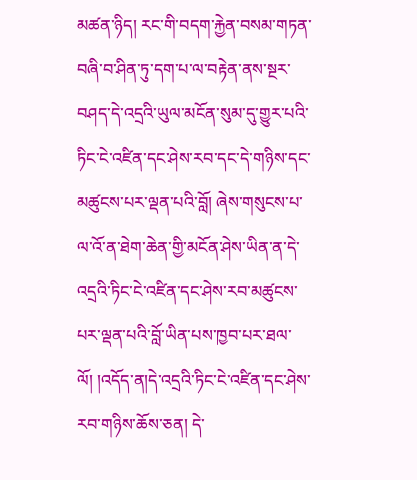མཚན་ཉིད། རང་གི་བདག་རྐྱེན་བསམ་གཏན་བཞི་བ་ཤིན་ཏུ་དག་པ་ལ་བརྟེན་ནས་སྔར་བཤད་དེ་འདྲའི་ཡུལ་མངོན་སུམ་དུ་གྱུར་པའི་ཏིང་ངེ་འཛིན་དང་ཤེས་རབ་དང་དེ་གཉིས་དང་མཚུངས་པར་ལྡན་པའི་བློ། ཞེས་གསུངས་པ་ལ་འོ་ན་ཐེག་ཆེན་གྱི་མངོན་ཤེས་ཡིན་ན་དེ་འདྲའི་ཏིང་ངེ་འཛིན་དང་ཤེས་རབ་མཚུངས་པར་ལྡན་པའི་བློ་ཡིན་པས་ཁྱབ་པར་ཐལ་ལོ། །འདོད་ན།དེ་འདྲའི་ཏིང་ངེ་འཛིན་དང་ཤེས་རབ་གཉིས་ཆོས་ཅན། དེ་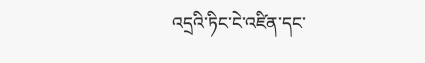འདྲའི་ཏིང་ངེ་འཛིན་དང་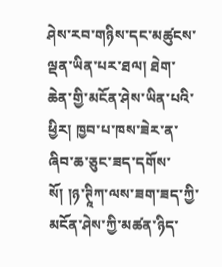ཤེས་རབ་གཉིས་དང་མཚུངས་ལྡན་ཡིན་པར་ཐལ། ཐེག་ཆེན་གྱི་མངོན་ཤེས་ཡིན་པའི་ཕྱིར། ཁྱབ་པ་ཁས་ཟེར་ན་ཞིབ་ཆ་ཅུང་ཟད་དགོས་སོ། །ཉ་ཊཱིཀ་ལས་ཟག་ཟད་ཀྱི་མངོན་ཤེས་ཀྱི་མཚན་ཉིད་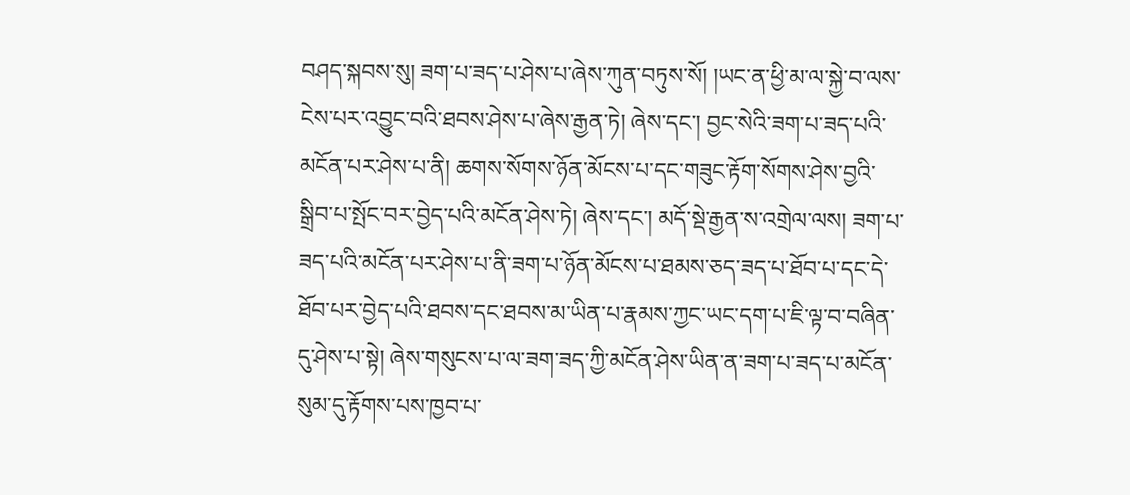བཤད་སྐབས་སུ། ཟག་པ་ཟད་པ་ཤེས་པ་ཞེས་ཀུན་བཏུས་སོ། །ཡང་ན་ཕྱི་མ་ལ་སྐྱེ་བ་ལས་ངེས་པར་འབྱུང་བའི་ཐབས་ཤེས་པ་ཞེས་རྒྱན་ཏེ། ཞེས་དང་། བྱང་སེའི་ཟག་པ་ཟད་པའི་མངོན་པར་ཤེས་པ་ནི། ཆགས་སོགས་ཉོན་མོངས་པ་དང་གཟུང་རྟོག་སོགས་ཤེས་བྱའི་སྒྲིབ་པ་སྤོང་བར་བྱེད་པའི་མངོན་ཤེས་ཏེ། ཞེས་དང་། མདོ་སྡེ་རྒྱན་ས་འགྲེལ་ལས། ཟག་པ་ཟད་པའི་མངོན་པར་ཤེས་པ་ནི་ཟག་པ་ཉོན་མོངས་པ་ཐམས་ཅད་ཟད་པ་ཐོབ་པ་དང་དེ་ཐོབ་པར་བྱེད་པའི་ཐབས་དང་ཐབས་མ་ཡིན་པ་རྣམས་ཀྱང་ཡང་དག་པ་ཇི་ལྟ་བ་བཞིན་དུ་ཤེས་པ་སྟེ། ཞེས་གསུངས་པ་ལ་ཟག་ཟད་ཀྱི་མངོན་ཤེས་ཡིན་ན་ཟག་པ་ཟད་པ་མངོན་སུམ་དུ་རྟོགས་པས་ཁྱབ་པ་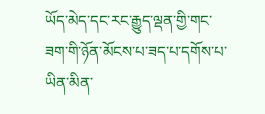ཡོད་མེད་དང་རང་རྒྱུད་ལྡན་གྱི་གང་ཟག་གི་ཉོན་མོངས་པ་ཟད་པ་དགོས་པ་ཡིན་མིན་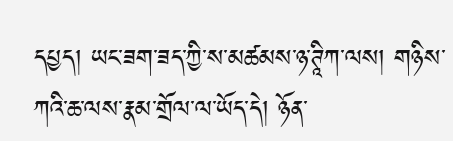དཔྱད། ཡང་ཟག་ཟད་ཀྱི་ས་མཚམས་ཉ་ཊཱིཀ་ལས། གཉིས་ཀའི་ཆ་ལས་རྣམ་གྲོལ་ལ་ཡོད་དེ། ཉོན་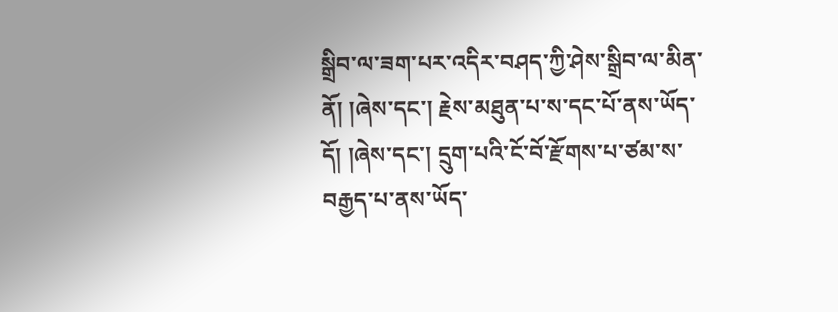སྒྲིབ་ལ་ཟག་པར་འདིར་བཤད་ཀྱི་ཤེས་སྒྲིབ་ལ་མིན་ནོ། །ཞེས་དང་། རྗེས་མཐུན་པ་ས་དང་པོ་ནས་ཡོད་དོ། །ཞེས་དང་། དྲུག་པའི་ངོ་བོ་རྫོགས་པ་ཙམ་ས་བརྒྱད་པ་ནས་ཡོད་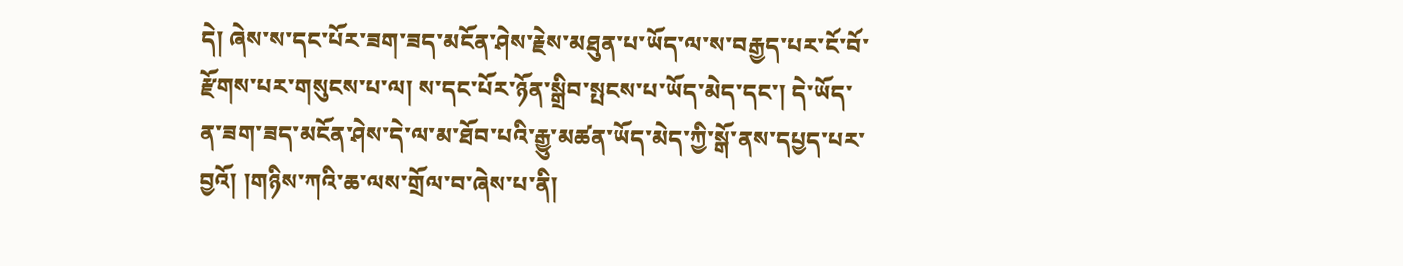དེ། ཞེས་ས་དང་པོར་ཟག་ཟད་མངོན་ཤེས་རྗེས་མཐུན་པ་ཡོད་ལ་ས་བརྒྱད་པར་ངོ་བོ་རྫོགས་པར་གསུངས་པ་ལ། ས་དང་པོར་ཉོན་སྒྲིབ་སྤངས་པ་ཡོད་མེད་དང་། དེ་ཡོད་ན་ཟག་ཟད་མངོན་ཤེས་དེ་ལ་མ་ཐོབ་པའི་རྒྱུ་མཚན་ཡོད་མེད་ཀྱི་སྒོ་ནས་དཔྱད་པར་བྱའོ། །གཉིས་ཀའི་ཆ་ལས་གྲོལ་བ་ཞེས་པ་ནི།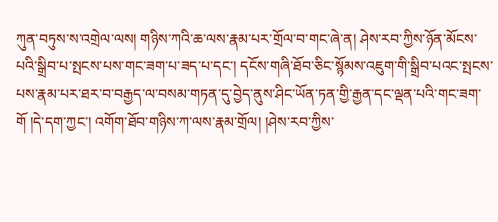ཀུན་བཏུས་ས་འགྲེལ་ལས། གཉིས་ཀའི་ཆ་ལས་རྣམ་པར་གྲོལ་བ་གང་ཞེ་ན། ཤེས་རབ་ཀྱིས་ཉོན་མོངས་པའི་སྒྲིབ་པ་སྤངས་པས་གང་ཟག་པ་ཟད་པ་དང་། དངོས་གཞི་ཐོབ་ཅིང་སྙོམས་འཇུག་གི་སྒྲིབ་པའང་སྤངས་པས་རྣམ་པར་ཐར་བ་བརྒྱད་ལ་བསམ་གཏན་དུ་བྱེད་ནུས་ཤིང་ཡོན་ཏན་གྱི་རྒྱན་དང་ལྡན་པའི་གང་ཟག་གོ །དེ་དག་ཀྱང་། འགོག་ཐོབ་གཉིས་ཀ་ལས་རྣམ་གྲོལ། །ཤེས་རབ་ཀྱིས་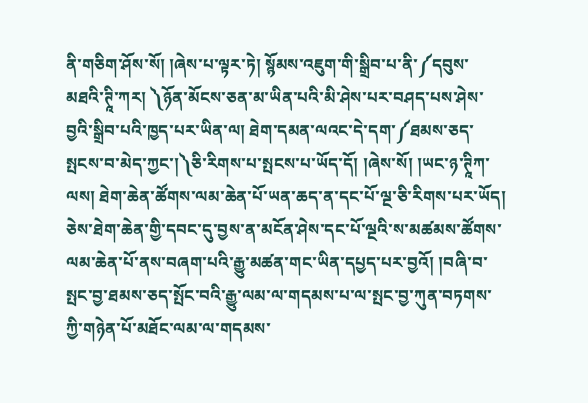ནི་གཅིག་ཤོས་སོ། །ཞེས་པ་ལྟར་ཏེ། སྙོམས་འཇུག་གི་སྒྲིབ་པ་ནི་༼དབུས་མཐའི་ཊཱི་ཀར། ༽ཉོན་མོངས་ཅན་མ་ཡིན་པའི་མི་ཤེས་པར་བཤད་པས་ཤེས་བྱའི་སྒྲིབ་པའི་ཁྱད་པར་ཡིན་ལ། ཐེག་དམན་ལའང་དེ་དག་༼ཐམས་ཅད་སྤངས་བ་མེད་ཀྱང་།༽ཅི་རིགས་པ་སྤངས་པ་ཡོད་དོ། །ཞེས་སོ། །ཡང་ཉ་ཊཱིཀ་ལས། ཐེག་ཆེན་ཚོགས་ལམ་ཆེན་པོ་ཡན་ཆད་ན་དང་པོ་ལྔ་ཅི་རིགས་པར་ཡོད། ཅེས་ཐེག་ཆེན་གྱི་དབང་དུ་བྱས་ན་མངོན་ཤེས་དང་པོ་ལྔའི་ས་མཚམས་ཚོགས་ལམ་ཆེན་པོ་ནས་བཞག་པའི་རྒྱུ་མཚན་གང་ཡིན་དཔྱད་པར་བྱའོ། །བཞི་བ་སྤང་བྱ་ཐམས་ཅད་སྤོང་བའི་རྒྱུ་ལམ་ལ་གདམས་པ་ལ་སྤང་བྱ་ཀུན་བཏགས་ཀྱི་གཉེན་པོ་མཐོང་ལམ་ལ་གདམས་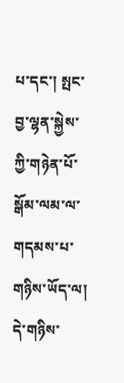པ་དང་། སྤང་བྱ་ལྷན་སྐྱེས་ཀྱི་གཉེན་པོ་སྒོམ་ལམ་ལ་གདམས་པ་གཉིས་ཡོད་ལ། དེ་གཉིས་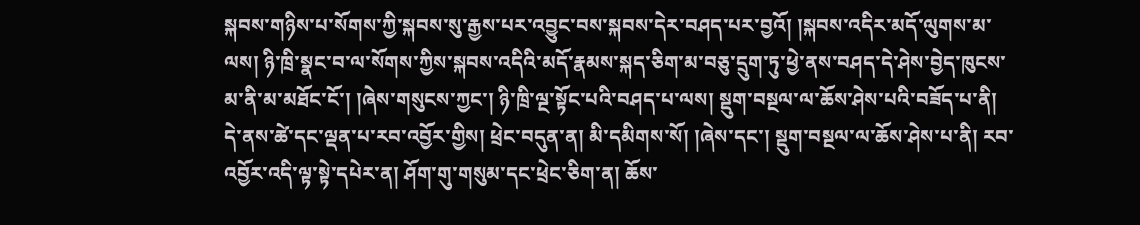སྐབས་གཉིས་པ་སོགས་ཀྱི་སྐབས་སུ་རྒྱས་པར་འབྱུང་བས་སྐབས་དེར་བཤད་པར་བྱའོ། །སྐབས་འདིར་མདོ་ལུགས་མ་ལས། ཉི་ཁྲི་སྣང་བ་ལ་སོགས་ཀྱིས་སྐབས་འདིའི་མདོ་རྣམས་སྐད་ཅིག་མ་བཅུ་དྲུག་ཏུ་ཕྱེ་ནས་བཤད་དེ་ཤེས་བྱེད་ཁུངས་མ་ནི་མ་མཐོང་ངོ་། །ཞེས་གསུངས་ཀྱང་། ཉི་ཁྲི་ལྔ་སྟོང་པའི་བཤད་པ་ལས། སྡུག་བསྔལ་ལ་ཆོས་ཤེས་པའི་བཟོད་པ་ནི། དེ་ནས་ཚེ་དང་ལྡན་པ་རབ་འབྱོར་གྱིས། ཕྲེང་བདུན་ན། མི་དམིགས་སོ། །ཞེས་དང་། སྡུག་བསྔལ་ལ་ཆོས་ཤེས་པ་ནི། རབ་འབྱོར་འདི་ལྟ་སྟེ་དཔེར་ན། ཤོག་གུ་གསུམ་དང་ཕྲེང་ཅིག་ན། ཆོས་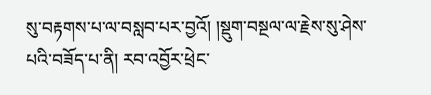སུ་བརྟགས་པ་ལ་བསླབ་པར་བྱའོ། །སྡུག་བསྔལ་ལ་རྗེས་སུ་ཤེས་པའི་བཟོད་པ་ནི། རབ་འབྱོར་ཕྲེང་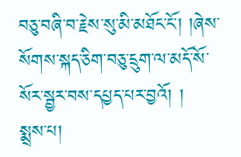བཅུ་བཞི་བ་རྗེས་སུ་མི་མཐོང་ངོ་། །ཞེས་སོགས་སྐད་ཅིག་བཅུ་དྲུག་ལ་མདོ་སོ་སོར་སྦྱར་བས་དཔྱད་པར་བྱའོ། །
སྨྲས་པ།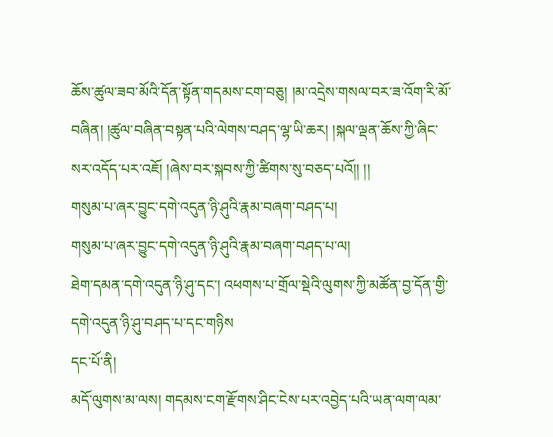ཆོས་ཚུལ་ཟབ་མོའི་དོན་སྟོན་གདམས་ངག་བཅུ། །མ་འདྲེས་གསལ་བར་ཟ་འོག་རི་མོ་བཞིན། །ཚུལ་བཞིན་བསྟན་པའི་ལེགས་བཤད་ལྷ་ཡི་ཆར། །སྐལ་ལྡན་ཆོས་ཀྱི་ཞིང་སར་འདོད་པར་འཇོ། །ཞེས་བར་སྐབས་ཀྱི་ཚིགས་སུ་བཅད་པའོ།། །།
གསུམ་པ་ཞར་བྱུང་དགེ་འདུན་ཉི་ཤུའི་རྣམ་བཞག་བཤད་པ།
གསུམ་པ་ཞར་བྱུང་དགེ་འདུན་ཉི་ཤུའི་རྣམ་བཞག་བཤད་པ་ལ།
ཐེག་དམན་དགེ་འདུན་ཉི་ཤུ་དང་། འཕགས་པ་གྲོལ་སྡེའི་ལུགས་ཀྱི་མཚོན་བྱ་དོན་གྱི་དགེ་འདུན་ཉི་ཤུ་བཤད་པ་དང་གཉིས
དང་པོ་ནི།
མདོ་ལུགས་མ་ལས། གདམས་ངག་རྫོགས་ཤིང་ངེས་པར་འབྱེད་པའི་ཡན་ལག་ལམ་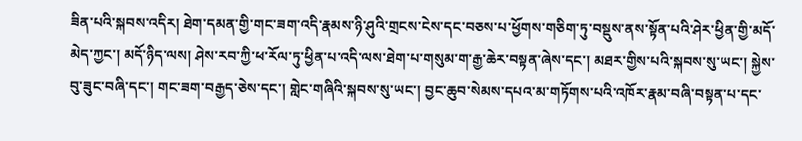ཟིན་པའི་སྐབས་འདིར། ཐེག་དམན་གྱི་གང་ཟག་འདི་རྣམས་ཉི་ཤུའི་གྲངས་ངེས་དང་བཅས་པ་ཕྱོགས་གཅིག་ཏུ་བསྡུས་ནས་སྟོན་པའི་ཤེར་ཕྱིན་གྱི་མདོ་མེད་ཀྱང་། མདོ་ཉིད་ལས། ཤེས་རབ་ཀྱི་ཕ་རོལ་ཏུ་ཕྱིན་པ་འདི་ལས་ཐེག་པ་གསུམ་ག་རྒྱ་ཆེར་བསྟན་ཞེས་དང་། མཐར་གྱིས་པའི་སྐབས་སུ་ཡང་། སྐྱེས་བུ་ཟུང་བཞི་དང་། གང་ཟག་བརྒྱད་ཅེས་དང་། གླེང་གཞིའི་སྐབས་སུ་ཡང་། བྱང་ཆུབ་སེམས་དཔའ་མ་གཏོགས་པའི་འཁོར་རྣམ་བཞི་བསྟན་པ་དང་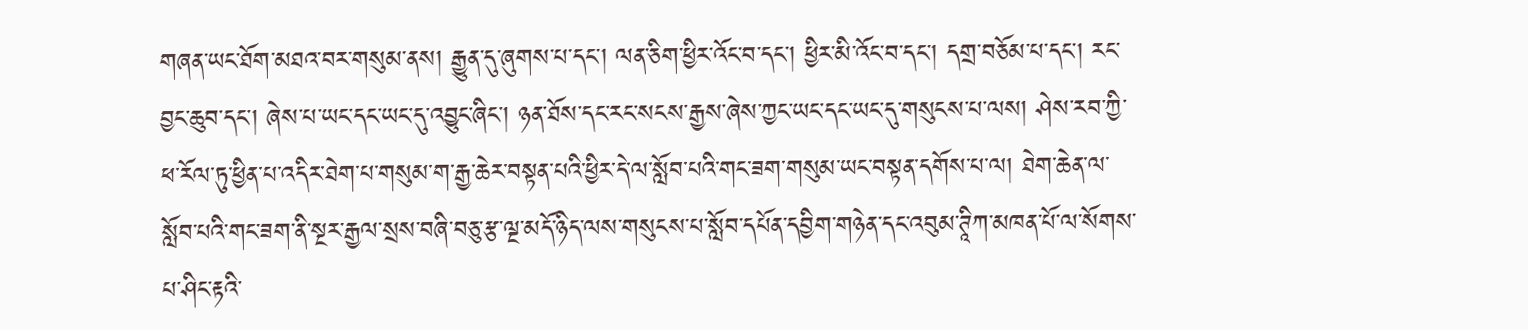གཞན་ཡང་ཐོག་མཐའ་བར་གསུམ་ནས། རྒྱུན་དུ་ཞུགས་པ་དང་། ལན་ཅིག་ཕྱིར་འོང་བ་དང་། ཕྱིར་མི་འོང་བ་དང་། དགྲ་བཅོམ་པ་དང་། རང་བྱང་ཆུབ་དང་། ཞེས་པ་ཡང་དང་ཡང་དུ་འབྱུང་ཞིང་། ཉན་ཐོས་དང་རང་སངས་རྒྱས་ཞེས་ཀྱང་ཡང་དང་ཡང་དུ་གསུངས་པ་ལས། ཤེས་རབ་ཀྱི་ཕ་རོལ་ཏུ་ཕྱིན་པ་འདིར་ཐེག་པ་གསུམ་ག་རྒྱ་ཆེར་བསྟན་པའི་ཕྱིར་དེ་ལ་སློབ་པའི་གང་ཟག་གསུམ་ཡང་བསྟན་དགོས་པ་ལ། ཐེག་ཆེན་ལ་སློབ་པའི་གང་ཟག་ནི་སྔར་རྒྱལ་སྲས་བཞི་བཅུ་རྩ་ལྔ་མདོ་ཉིད་ལས་གསུངས་པ་སློབ་དཔོན་དབྱིག་གཉེན་དང་འབུམ་ཊཱིཀ་མཁན་པོ་ལ་སོགས་པ་ཤིང་རྟའི་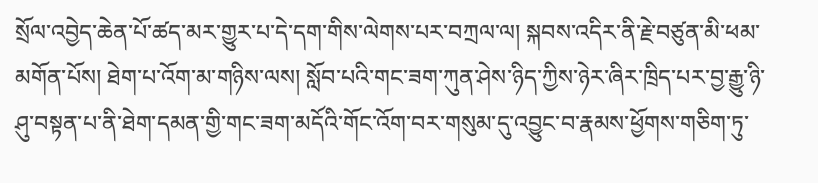སྲོལ་འབྱེད་ཆེན་པོ་ཚད་མར་གྱུར་པ་དེ་དག་གིས་ལེགས་པར་བཀྲལ་ལ། སྐབས་འདིར་ནི་རྗེ་བཙུན་མི་ཕམ་མགོན་པོས། ཐེག་པ་འོག་མ་གཉིས་ལས། སློབ་པའི་གང་ཟག་ཀུན་ཤེས་ཉིད་ཀྱིས་ཉེར་ཞིར་ཁྲིད་པར་བྱ་རྒྱུ་ཉི་ཤུ་བསྟན་པ་ནི་ཐེག་དམན་གྱི་གང་ཟག་མདོའི་གོང་འོག་བར་གསུམ་དུ་འབྱུང་བ་རྣམས་ཕྱོགས་གཅིག་ཏུ་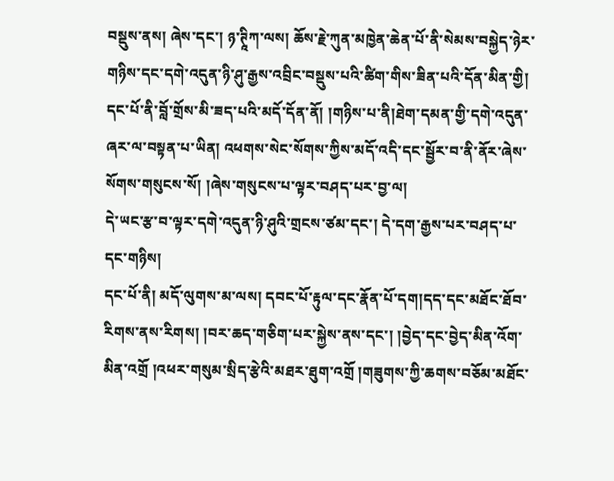བསྡུས་ནས། ཞེས་དང་། ཉ་ཊཱིཀ་ལས། ཆོས་རྗེ་ཀུན་མཁྱེན་ཆེན་པོ་ནི་སེམས་བསྐྱེད་ཉེར་གཉིས་དང་དགེ་འདུན་ཉི་ཤུ་རྒྱས་འབྲིང་བསྡུས་པའི་ཚིག་གིས་ཟིན་པའི་དོན་མིན་གྱི། དང་པོ་ནི་བློ་གྲོས་མི་ཟད་པའི་མདོ་དོན་ནོ། །གཉིས་པ་ནི།ཐེག་དམན་གྱི་དགེ་འདུན་ཞར་ལ་བསྟན་པ་ཡིན། འཕགས་སེང་སོགས་ཀྱིས་མདོ་འདི་དང་སྦྱོར་བ་ནི་ནོར་ཞེས་སོགས་གསུངས་སོ། །ཞེས་གསུངས་པ་ལྟར་བཤད་པར་བྱ་ལ།
དེ་ཡང་རྩ་བ་ལྟར་དགེ་འདུན་ཉི་ཤུའི་གྲངས་ཙམ་དང་། དེ་དག་རྒྱས་པར་བཤད་པ་དང་གཉིས།
དང་པོ་ནི། མདོ་ལུགས་མ་ལས། དབང་པོ་རྟུལ་དང་རྣོན་པོ་དག།དད་དང་མཐོང་ཐོབ་རིགས་ནས་རིགས། །བར་ཆད་གཅིག་པར་སྐྱེས་ནས་དང་། །བྱེད་དང་བྱེད་མིན་འོག་མིན་འགྲོ །འཕར་གསུམ་སྲིད་རྩེའི་མཐར་ཐུག་འགྲོ །གཟུགས་ཀྱི་ཆགས་བཅོམ་མཐོང་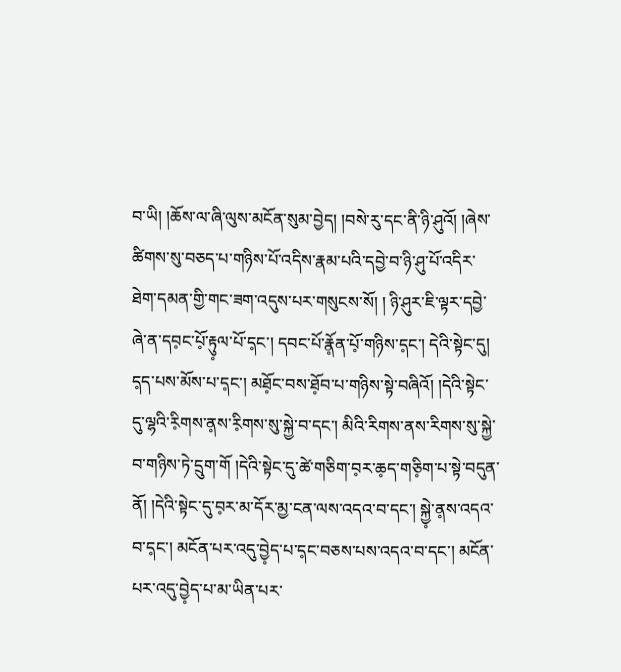བ་ཡི། །ཆོས་ལ་ཞི་ལུས་མངོན་སུམ་བྱེད། །བསེ་རུ་དང་ནི་ཉི་ཤུའོ། །ཞེས་ཚིགས་སུ་བཅད་པ་གཉིས་པོ་འདིས་རྣམ་པའི་དབྱེ་བ་ཉི་ཤུ་པོ་འདིར་ཐེག་དམན་གྱི་གང་ཟག་འདུས་པར་གསུངས་སོ། ། ཉི་ཤུར་ཇི་ལྟར་དབྱེ་ཞེ་ན་དབ༷ང་པོ༷་རྟུ༷ལ་པོ་ད༷ང་། དབང་པོ་རྣོ༷ན་པོ༷་གཉིས་ད༷ང་། དེའི་སྟེང་དུ། ད༷ད་པས་མོས་པ་ད༷ང་། མཐོ༷ང་བས་ཐོ༷བ་པ་གཉིས་སྟེ་བཞིའོ། །དེའི་སྟེང་དུ་ལྷའི་རི༷གས་ན༷ས་རི༷གས་སུ་སྐྱེ་བ་དང་། མིའི་རིགས་ནས་རིགས་སུ་སྐྱེ་བ་གཉིས་ཏེ་དྲུག་གོ །དེའི་སྟེང་དུ་ཚེ་གཅིག་བ༷ར་ཆ༷ད་གཅི༷ག་པ་སྟེ་བདུན་ནོ། །དེའི་སྟེང་དུ་བ༷ར་མ་དོར་མྱ་ངན་ལས་འདའ་བ་དང་། སྐྱེ༷་ན༷ས་འདའ་བ་ད༷ང་། མངོན་པར་འདུ་བྱེ༷ད་པ་ད༷ང་བཅས་པས་འདའ་བ་དང་། མངོན་པར་འདུ་བྱེ༷ད་པ་མ་ཡིན་པར་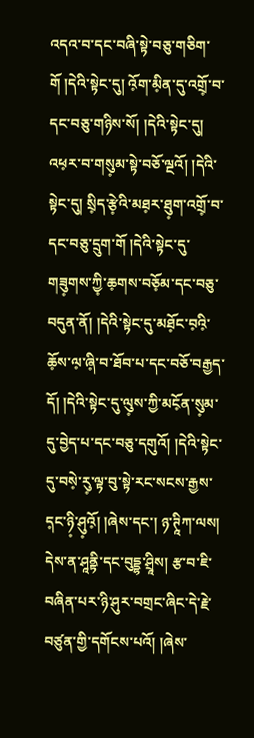འདའ་བ་དང་བཞི་སྟེ་བཅུ་གཅིག་གོ །དེའི་སྟེང་དུ། འོ༷ག་མི༷ན་དུ་འགྲོ༷་བ་དང་བཅུ་གཉིས་སོ། །དེའི་སྟེང་དུ། འཕ༷ར་བ་གསུ༷མ་སྟེ་བཅོ་ལྔའོ། །དེའི་སྟེང་དུ། སྲི༷ད་རྩེ༷འི་མཐ༷ར་ཐུ༷ག་འགྲོ༷་བ་དང་བཅུ་དྲུག་གོ །དེའི་སྟེང་དུ་གཟུ༷གས་ཀྱི༷་ཆ༷གས་བཅོ༷མ་དང་བཅུ་བདུན་ནོ། །དེའི་སྟེང་དུ་མཐོ༷ང་བ༷འི༷་ཆོ༷ས་ལ༷་ཞི༷་བ་ཐོབ་པ་དང་བཅོ་བརྒྱད་དོ། །དེའི་སྟེང་དུ་ལུ༷ས་ཀྱི་མངོ༷ན་སུ༷མ་དུ་བྱེད་པ་དང་བཅུ་དགུའོ། །དེའི་སྟེང་དུ་བསེ༷་རུ༷་ལྟ་བུ་སྟེ་རང་སངས་རྒྱས་ད༷ང་ཉི༷་ཤུ༷འོ༷། །ཞེས་དང་། ཉ་ཊཱིཀ་ལས། དེས་ན་ཤཱནྟི་དང་བུདྡྷ་ཤྲཱིས། རྩ་བ་ཇི་བཞིན་པར་ཉི་ཤུར་བགྲང་ཞིང་དེ་རྗེ་བཙུན་གྱི་དགོངས་པའོ། །ཞེས་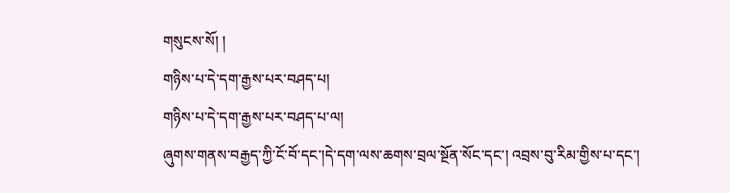གསུངས་སོ། །
གཉིས་པ་དེ་དག་རྒྱས་པར་བཤད་པ།
གཉིས་པ་དེ་དག་རྒྱས་པར་བཤད་པ་ལ།
ཞུགས་གནས་བརྒྱད་ཀྱི་ངོ་བོ་དང་།དེ་དག་ལས་ཆགས་བྲལ་སྔོན་སོང་དང་། འབྲས་བུ་རིམ་གྱིས་པ་དང་།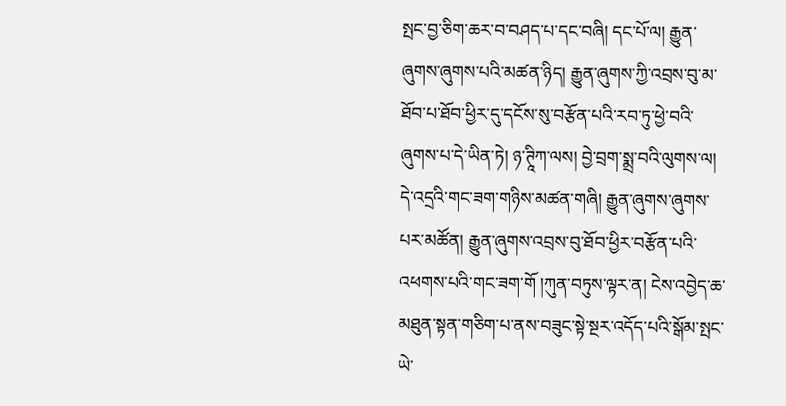སྤང་བྱ་ཅིག་ཆར་བ་བཤད་པ་དང་བཞི། དང་པོ་ལ། རྒྱུན་ཞུགས་ཞུགས་པའི་མཚན་ཉིད། རྒྱུན་ཞུགས་ཀྱི་འབྲས་བུ་མ་ཐོབ་པ་ཐོབ་ཕྱིར་དུ་དངོས་སུ་བརྩོན་པའི་རབ་ཏུ་ཕྱེ་བའི་ཞུགས་པ་དེ་ཡིན་ཏེ། ཉ་ཊཱིཀ་ལས། བྱེ་བྲག་སྨྲ་བའི་ལུགས་ལ། དེ་འདྲའི་གང་ཟག་གཉིས་མཚན་གཞི། རྒྱུན་ཞུགས་ཞུགས་པར་མཚོན། རྒྱུན་ཞུགས་འབྲས་བུ་ཐོབ་ཕྱིར་བརྩོན་པའི་འཕགས་པའི་གང་ཟག་གོ །ཀུན་བཏུས་ལྟར་ན། ངེས་འབྱེད་ཆ་མཐུན་སྟན་གཅིག་པ་ནས་བཟུང་སྟེ་སྔར་འདོད་པའི་སྒོམ་སྤང་ཡེ་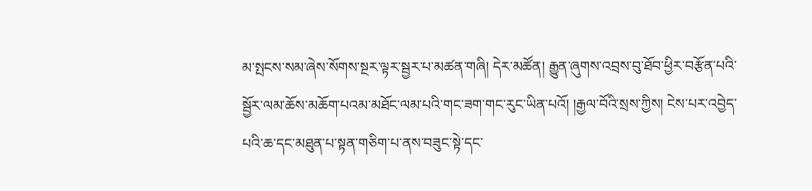མ་སྤངས་སམ་ཞེས་སོགས་སྔར་ལྟར་སྦྱར་པ་མཚན་གཞི། དེར་མཚོན། རྒྱུན་ཞུགས་འབྲས་བུ་ཐོབ་ཕྱིར་བརྩོན་པའི་སྦྱོར་ལམ་ཆོས་མཆོག་པའམ་མཐོང་ལམ་པའི་གང་ཟག་གང་རུང་ཡིན་པའོ། །རྒྱལ་བོའི་སྲས་ཀྱིས། ངེས་པར་འབྱེད་པའི་ཆ་དང་མཐུན་པ་སྟན་གཅིག་པ་ནས་བཟུང་སྟེ་དང་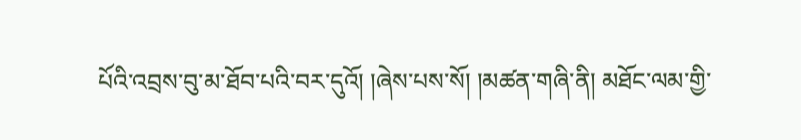པོའི་འབྲས་བུ་མ་ཐོབ་པའི་བར་དུའོ། །ཞེས་པས་སོ། །མཚན་གཞི་ནི། མཐོང་ལམ་གྱི་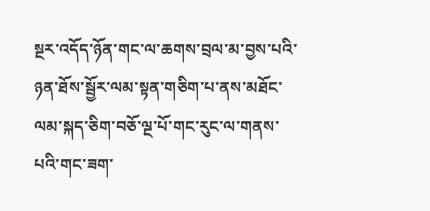སྔར་འདོད་ཉོན་གང་ལ་ཆགས་བྲལ་མ་བྱས་པའི་ཉན་ཐོས་སྦྱོར་ལམ་སྟན་གཅིག་པ་ནས་མཐོང་ལམ་སྐད་ཅིག་བཅོ་ལྔ་པོ་གང་རུང་ལ་གནས་པའི་གང་ཟག་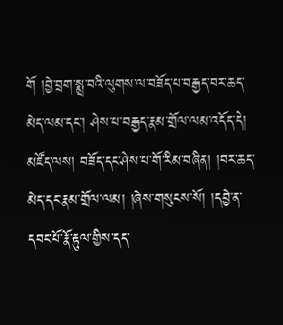གོ །བྱེ་བྲག་སྨྲ་བའི་ལུགས་ལ་བཟོད་པ་བརྒྱད་བར་ཆད་མེད་ལམ་དང་། ཤེས་པ་བརྒྱད་རྣམ་གྲོལ་ལམ་འདོད་དེ། མཛོད་ལས། བཟོད་དང་ཤེས་པ་གོ་རིམ་བཞིན། །བར་ཆད་མེད་དང་རྣམ་གྲོལ་ལམ། །ཞེས་གསུངས་སོ། །དབྱེ་ན་དབང་པོ་རྣོ་རྟུལ་གྱིས་དད་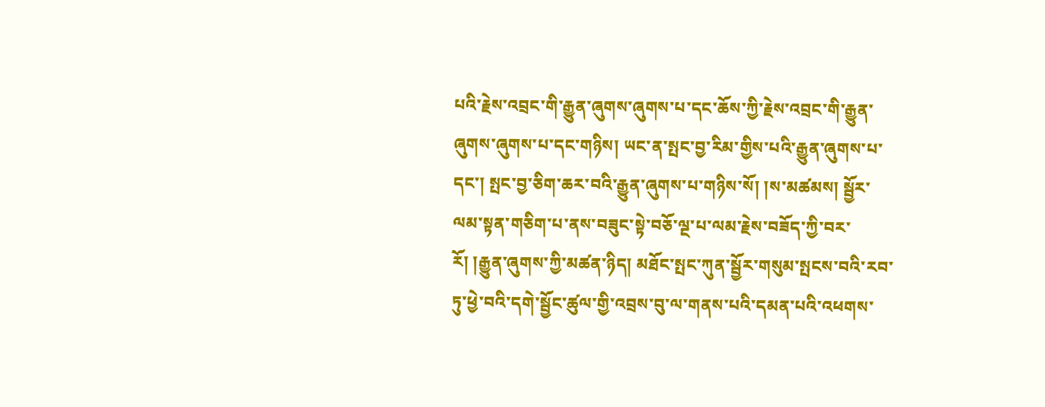པའི་རྗེས་འབྲང་གི་རྒྱུན་ཞུགས་ཞུགས་པ་དང་ཆོས་ཀྱི་རྗེས་འབྲང་གི་རྒྱུན་ཞུགས་ཞུགས་པ་དང་གཉིས། ཡང་ན་སྤང་བྱ་རིམ་གྱིས་པའི་རྒྱུན་ཞུགས་པ་དང་། སྤང་བྱ་ཅིག་ཆར་བའི་རྒྱུན་ཞུགས་པ་གཉིས་སོ། །ས་མཚམས། སྦྱོར་ལམ་སྟན་གཅིག་པ་ནས་བཟུང་སྟེ་བཅོ་ལྔ་པ་ལམ་རྗེས་བཟོད་ཀྱི་བར་རོ། །རྒྱུན་ཞུགས་ཀྱི་མཚན་ཉིད། མཐོང་སྤང་ཀུན་སྦྱོར་གསུམ་སྤངས་བའི་རབ་ཏུ་ཕྱེ་བའི་དགེ་སྦྱོང་ཚུལ་གྱི་འབྲས་བུ་ལ་གནས་པའི་དམན་པའི་འཕགས་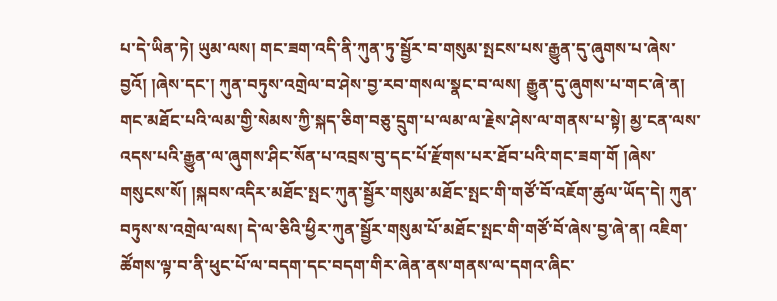པ་དེ་ཡིན་ཏེ། ཡུམ་ལས། གང་ཟག་འདི་ནི་ཀུན་ཏུ་སྦྱོར་བ་གསུམ་སྤངས་པས་རྒྱུན་དུ་ཞུགས་པ་ཞེས་བྱའོ། །ཞེས་དང་། ཀུན་བཏུས་འགྲེལ་བ་ཤེས་བྱ་རབ་གསལ་སྣང་བ་ལས། རྒྱུན་དུ་ཞུགས་པ་གང་ཞེ་ན། གང་མཐོང་པའི་ལམ་གྱི་སེམས་ཀྱི་སྐད་ཅིག་བཅུ་དྲུག་པ་ལམ་ལ་རྗེས་ཤེས་ལ་གནས་པ་སྟེ། མྱ་ངན་ལས་འདས་པའི་རྒྱུན་ལ་ཞུགས་ཤིང་སོན་པ་འབྲས་བུ་དང་པོ་རྫོགས་པར་ཐོབ་པའི་གང་ཟག་གོ །ཞེས་གསུངས་སོ། །སྐབས་འདིར་མཐོང་སྤང་ཀུན་སྦྱོར་གསུམ་མཐོང་སྤང་གི་གཙོ་བོ་འཇོག་ཚུལ་ཡོད་དེ། ཀུན་བཏུས་ས་འགྲེལ་ལས། དེ་ལ་ཅིའི་ཕྱིར་ཀུན་སྦྱོར་གསུམ་པོ་མཐོང་སྤང་གི་གཙོ་བོ་ཞེས་བྱ་ཞེ་ན། འཇིག་ཚོགས་ལྟ་བ་ནི་ཕུང་པོ་ལ་བདག་དང་བདག་གིར་ཞེན་ནས་གནས་ལ་དགའ་ཞིང་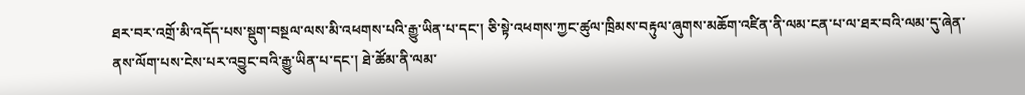ཐར་བར་འགྲོ་མི་འདོད་པས་སྡུག་བསྔལ་ལས་མི་འཕགས་པའི་རྒྱུ་ཡིན་པ་དང་། ཅི་སྟེ་འཕགས་ཀྱང་ཚུལ་ཁྲིམས་བརྟུལ་ཞུགས་མཆོག་འཛིན་ནི་ལམ་ངན་པ་ལ་ཐར་བའི་ལམ་དུ་ཞེན་ནས་ལོག་པས་ངེས་པར་འབྱུང་བའི་རྒྱུ་ཡིན་པ་དང་། ཐེ་ཚོམ་ནི་ལམ་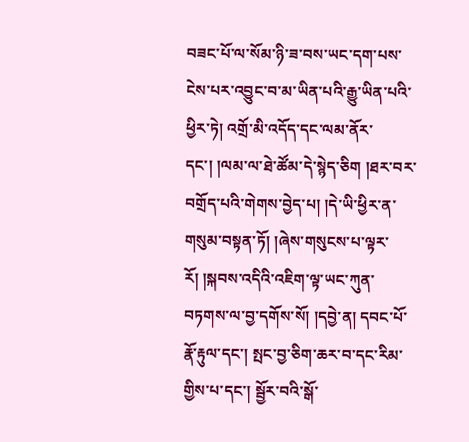བཟང་པོ་ལ་སོམ་ཉི་ཟ་བས་ཡང་དག་པས་ངེས་པར་འབྱུང་བ་མ་ཡིན་པའི་རྒྱུ་ཡིན་པའི་ཕྱིར་ཏེ། འགྲོ་མི་འདོད་དང་ལམ་ནོར་དང་། །ལམ་ལ་ཐེ་ཚོམ་དེ་སྙེད་ཅིག །ཐར་བར་བགྲོད་པའི་གེགས་བྱེད་པ། །དེ་ཡི་ཕྱིར་ན་གསུམ་བསྟན་ཏོ། །ཞེས་གསུངས་པ་ལྟར་རོ། །སྐབས་འདིའི་འཇིག་ལྟ་ཡང་ཀུན་བཏགས་ལ་བྱ་དགོས་སོ། །དབྱེ་ན། དབང་པོ་རྣོ་རྟུལ་དང་། སྤང་བྱ་ཅིག་ཆར་བ་དང་རིམ་གྱིས་པ་དང་། སྦྱོར་བའི་སྒོ་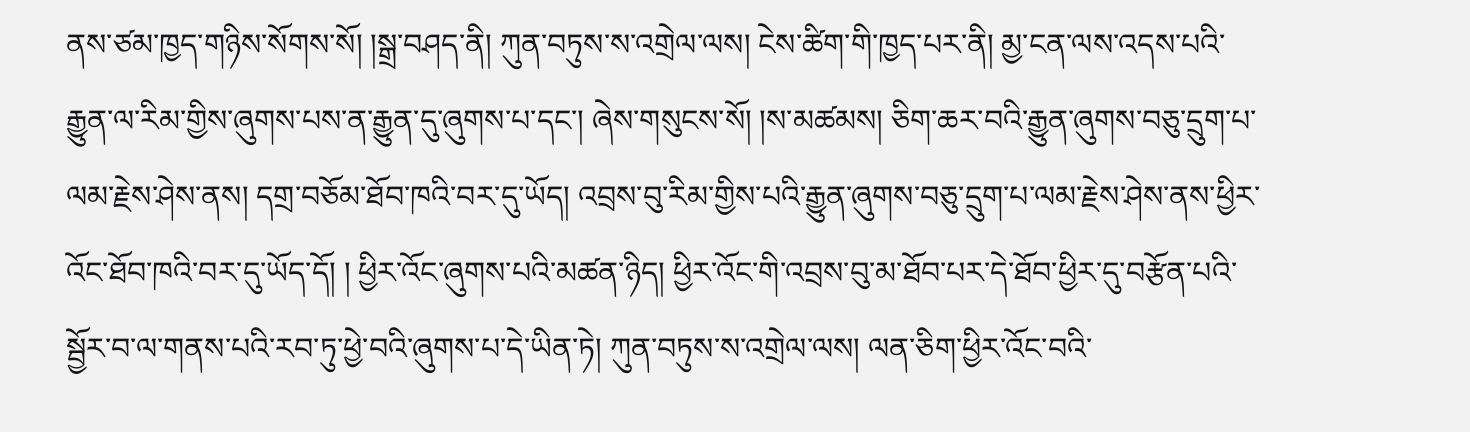ནས་ཙམ་ཁྱད་གཉིས་སོགས་སོ། །སྒྲ་བཤད་ནི། ཀུན་བཏུས་ས་འགྲེལ་ལས། ངེས་ཚིག་གི་ཁྱད་པར་ནི། མྱ་ངན་ལས་འདས་པའི་རྒྱུན་ལ་རིམ་གྱིས་ཞུགས་པས་ན་རྒྱུན་དུ་ཞུགས་པ་དང་། ཞེས་གསུངས་སོ། །ས་མཚམས། ཅིག་ཆར་བའི་རྒྱུན་ཞུགས་བཅུ་དྲུག་པ་ལམ་རྗེས་ཤེས་ནས། དགྲ་བཅོམ་ཐོབ་ཁའི་བར་དུ་ཡོད། འབྲས་བུ་རིམ་གྱིས་པའི་རྒྱུན་ཞུགས་བཅུ་དྲུག་པ་ལམ་རྗེས་ཤེས་ནས་ཕྱིར་འོང་ཐོབ་ཁའི་བར་དུ་ཡོད་དོ། ། ཕྱིར་འོང་ཞུགས་པའི་མཚན་ཉིད། ཕྱིར་འོང་གི་འབྲས་བུ་མ་ཐོབ་པར་དེ་ཐོབ་ཕྱིར་དུ་བརྩོན་པའི་སྦྱོར་བ་ལ་གནས་པའི་རབ་ཏུ་ཕྱེ་བའི་ཞུགས་པ་དེ་ཡིན་ཏེ། ཀུན་བཏུས་ས་འགྲེལ་ལས། ལན་ཅིག་ཕྱིར་འོང་བའི་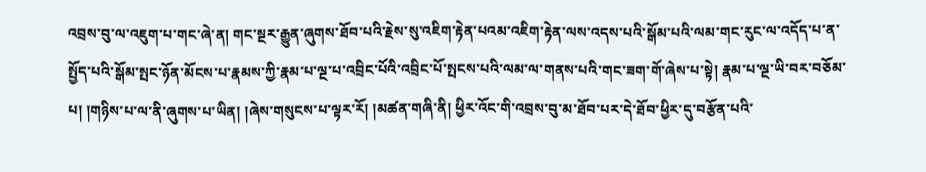འབྲས་བུ་ལ་འཇུག་པ་གང་ཞེ་ན། གང་སྔར་རྒྱུན་ཞུགས་ཐོབ་པའི་རྗེས་སུ་འཇིག་རྟེན་པའམ་འཇིག་རྟེན་ལས་འདས་པའི་སྒོམ་པའི་ལམ་གང་རུང་ལ་འདོད་པ་ན་སྤྱོད་པའི་སྒོམ་སྤང་ཉོན་མོངས་པ་རྣམས་ཀྱི་རྣམ་པ་ལྔ་པ་འབྲིང་པོའི་འབྲིང་པོ་སྤངས་པའི་ལམ་ལ་གནས་པའི་གང་ཟག་གོ་ཞེས་པ་སྟེ། རྣམ་པ་ལྔ་ཡི་བར་བཅོམ་པ། །གཉིས་པ་ལ་ནི་ཞུགས་པ་ཡིན། །ཞེས་གསུངས་པ་ལྟར་རོ། །མཚན་གཞི་ནི། ཕྱིར་འོང་གི་འབྲས་བུ་མ་ཐོབ་པར་དེ་ཐོབ་ཕྱིར་དུ་བརྩོན་པའི་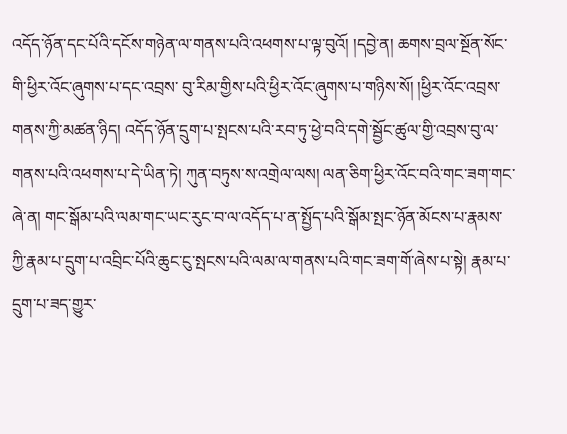འདོད་ཉོན་དང་པོའི་དངོས་གཉེན་ལ་གནས་པའི་འཕགས་པ་ལྟ་བུའོ། །དབྱེ་ན། ཆགས་བྲལ་སྔོན་སོང་གི་ཕྱིར་འོང་ཞུགས་པ་དང་འབྲས་ བུ་རིམ་གྱིས་པའི་ཕྱིར་འོང་ཞུགས་པ་གཉིས་སོ། །ཕྱིར་འོང་འབྲས་གནས་ཀྱི་མཚན་ཉིད། འདོད་ཉོན་དྲུག་པ་སྤངས་པའི་རབ་ཏུ་ཕྱེ་བའི་དགེ་སྦྱོང་ཚུལ་གྱི་འབྲས་བུ་ལ་གནས་པའི་འཕགས་པ་དེ་ཡིན་ཏེ། ཀུན་བཏུས་ས་འགྲེལ་ལས། ལན་ཅིག་ཕྱིར་འོང་བའི་གང་ཟག་གང་ཞེ་ན། གང་སྒོམ་པའི་ལམ་གང་ཡང་རུང་བ་ལ་འདོད་པ་ན་སྤྱོད་པའི་སྒོམ་སྤང་ཉོན་མོངས་པ་རྣམས་ཀྱི་རྣམ་པ་དྲུག་པ་འབྲིང་པོའི་ཆུང་ངུ་སྤངས་པའི་ལམ་ལ་གནས་པའི་གང་ཟག་གོ་ཞེས་པ་སྟེ། རྣམ་པ་དྲུག་པ་ཟད་གྱུར་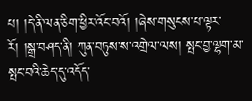པ། །དེ་ནི་ལན་ཅིག་ཕྱིར་འོང་བའོ། །ཞེས་གསུངས་པ་ལྟར་རོ། །སྒྲ་བཤད་ནི། ཀུན་བཏུས་ས་འགྲེལ་ལས། སྤང་བྱ་ལྷག་མ་སྤང་བའི་ཆེད་དུ་འདོད་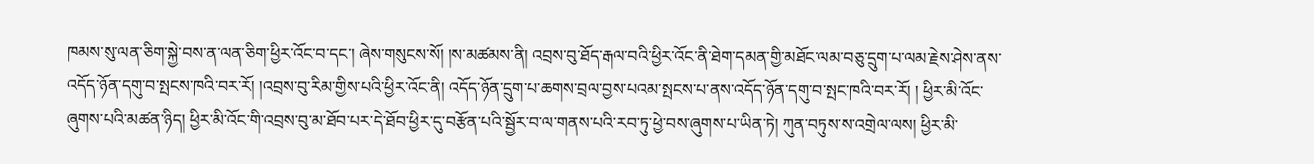ཁམས་སུ་ལན་ཅིག་སྐྱེ་བས་ན་ལན་ཅིག་ཕྱིར་འོང་བ་དང་། ཞེས་གསུངས་སོ། །ས་མཚམས་ནི། འབྲས་བུ་ཐོད་རྒལ་བའི་ཕྱིར་འོང་ནི་ཐེག་དམན་གྱི་མཐོང་ལམ་བཅུ་དྲུག་པ་ལམ་རྗེས་ཤེས་ནས་འདོད་ཉོན་དགུ་བ་སྤངས་ཁའི་བར་རོ། །འབྲས་བུ་རིམ་གྱིས་པའི་ཕྱིར་འོང་ནི། འདོད་ཉོན་དྲུག་པ་ཆགས་བྲལ་བྱས་པའམ་སྤངས་པ་ནས་འདོད་ཉོན་དགུ་བ་སྤང་ཁའི་བར་རོ། ། ཕྱིར་མི་འོང་ཞུགས་པའི་མཚན་ཉིད། ཕྱིར་མི་འོང་གི་འབྲས་བུ་མ་ཐོབ་པར་དེ་ཐོབ་ཕྱིར་དུ་བརྩོན་པའི་སྦྱོར་བ་ལ་གནས་པའི་རབ་ཏུ་ཕྱེ་བས་ཞུགས་པ་ཡིན་ཏེ། ཀུན་བཏུས་ས་འགྲེལ་ལས། ཕྱིར་མི་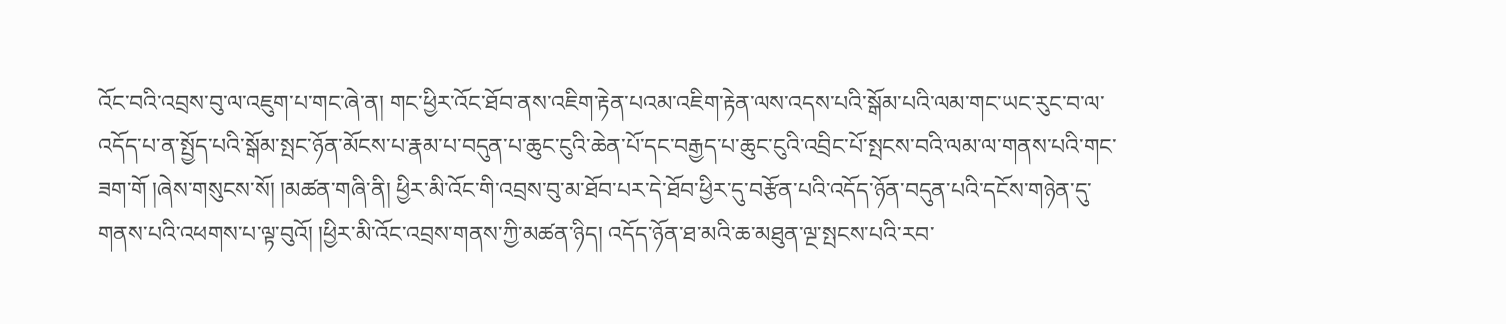འོང་བའི་འབྲས་བུ་ལ་འཇུག་པ་གང་ཞེ་ན། གང་ཕྱིར་འོང་ཐོབ་ནས་འཇིག་རྟེན་པའམ་འཇིག་རྟེན་ལས་འདས་པའི་སྒོམ་པའི་ལམ་གང་ཡང་རུང་བ་ལ་འདོད་པ་ན་སྤྱོད་པའི་སྒོམ་སྤང་ཉོན་མོངས་པ་རྣམ་པ་བདུན་པ་ཆུང་ངུའི་ཆེན་པོ་དང་བརྒྱད་པ་ཆུང་ངུའི་འབྲིང་པོ་སྤངས་བའི་ལམ་ལ་གནས་པའི་གང་ཟག་གོ །ཞེས་གསུངས་སོ། །མཚན་གཞི་ནི། ཕྱིར་མི་འོང་གི་འབྲས་བུ་མ་ཐོབ་པར་དེ་ཐོབ་ཕྱིར་དུ་བརྩོན་པའི་འདོད་ཉོན་བདུན་པའི་དངོས་གཉེན་དུ་གནས་པའི་འཕགས་པ་ལྟ་བུའོ། །ཕྱིར་མི་འོང་འབྲས་གནས་ཀྱི་མཚན་ཉིད། འདོད་ཉོན་ཐ་མའི་ཆ་མཐུན་ལྔ་སྤངས་པའི་རབ་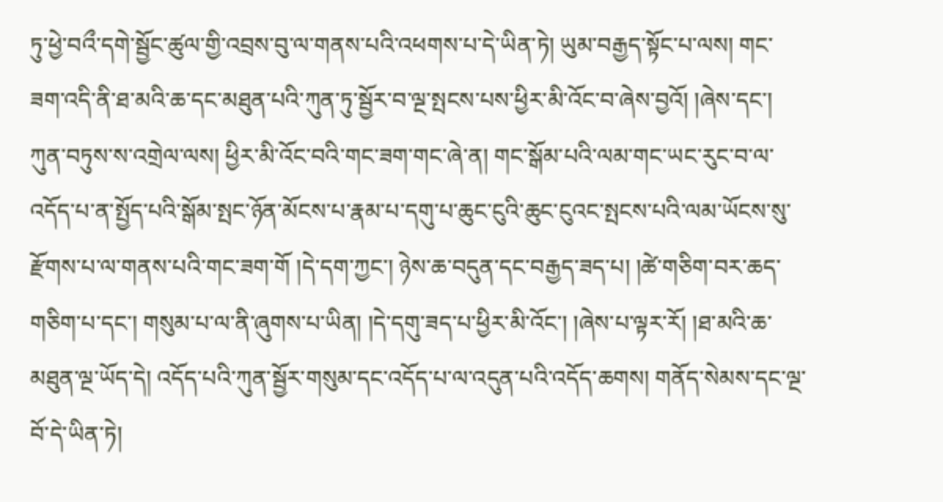ཏུ་ཕྱེ་བའྀ་དགེ་སྦྱོང་ཚུལ་གྱི་འབྲས་བུ་ལ་གནས་པའི་འཕགས་པ་དེ་ཡིན་ཏེ། ཡུམ་བརྒྱད་སྟོང་པ་ལས། གང་ཟག་འདི་ནི་ཐ་མའི་ཆ་དང་མཐུན་པའི་ཀུན་ཏུ་སྦྱོར་བ་ལྔ་སྤངས་པས་ཕྱིར་མི་འོང་བ་ཞེས་བྱའོ། །ཞེས་དང་། ཀུན་བཏུས་ས་འགྲེལ་ལས། ཕྱིར་མི་འོང་བའི་གང་ཟག་གང་ཞེ་ན། གང་སྒོམ་པའི་ལམ་གང་ཡང་རུང་བ་ལ་འདོད་པ་ན་སྤྱོད་པའི་སྒོམ་སྤང་ཉོན་མོངས་པ་རྣམ་པ་དགུ་པ་ཆུང་ངུའི་ཆུང་ངུའང་སྤངས་པའི་ལམ་ཡོངས་སུ་རྫོགས་པ་ལ་གནས་པའི་གང་ཟག་གོ །དེ་དག་ཀྱང་། ཉེས་ཆ་བདུན་དང་བརྒྱད་ཟད་པ། །ཚེ་གཅིག་བར་ཆད་གཅིག་པ་དང་། གསུམ་པ་ལ་ནི་ཞུགས་པ་ཡིན། །དེ་དགུ་ཟད་པ་ཕྱིར་མི་འོང་། །ཞེས་པ་ལྟར་རོ། །ཐ་མའི་ཆ་མཐུན་ལྔ་ཡོད་དེ། འདོད་པའི་ཀུན་སྦྱོར་གསུམ་དང་འདོད་པ་ལ་འདུན་པའི་འདོད་ཆགས། གནོད་སེམས་དང་ལྔ་བོ་དེ་ཡིན་ཏེ།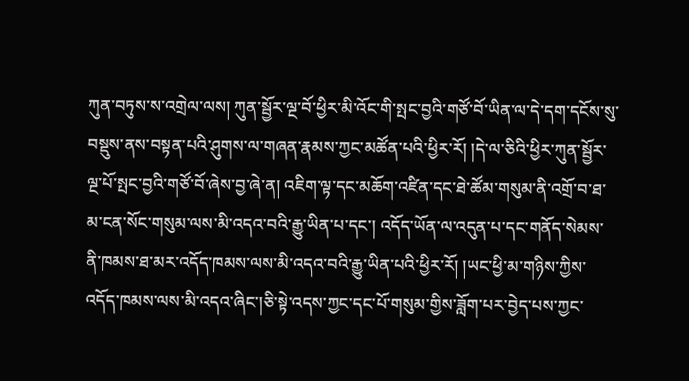ཀུན་བཏུས་ས་འགྲེལ་ལས། ཀུན་སྦྱོར་ལྔ་བོ་ཕྱིར་མི་འོང་གི་སྤང་བྱའི་གཙོ་བོ་ཡིན་ལ་དེ་དག་དངོས་སུ་བསྡུས་ནས་བསྟན་པའི་ཤུགས་ལ་གཞན་རྣམས་ཀྱང་མཚོན་པའི་ཕྱིར་རོ། །དེ་ལ་ཅིའི་ཕྱིར་ཀུན་སྦྱོར་ལྔ་པོ་སྤང་བྱའི་གཙོ་བོ་ཞེས་བྱ་ཞེ་ན། འཇིག་ལྟ་དང་མཆོག་འཛིན་དང་ཐེ་ཚོམ་གསུམ་ནི་འགྲོ་བ་ཐ་མ་ངན་སོང་གསུམ་ལས་མི་འདའ་བའི་རྒྱུ་ཡིན་པ་དང་། འདོད་ཡོན་ལ་འདུན་པ་དང་གནོད་སེམས་ནི་ཁམས་ཐ་མར་འདོད་ཁམས་ལས་མི་འདའ་བའི་རྒྱུ་ཡིན་པའི་ཕྱིར་རོ། །ཡང་ཕྱི་མ་གཉིས་ཀྱིས་འདོད་ཁམས་ལས་མི་འདའ་ཞིང་།ཅི་སྟེ་འདས་ཀྱང་དང་པོ་གསུམ་གྱིས་ཟློག་པར་བྱེད་པས་ཀྱང་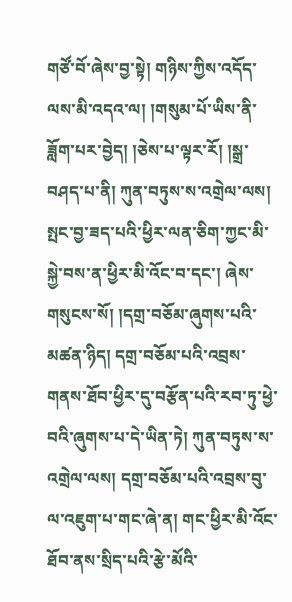གཙོ་བོ་ཞེས་བྱ་སྟེ། གཉིས་ཀྱིས་འདོད་ལས་མི་འདའ་ལ། །གསུམ་པོ་ཡིས་ནི་ཟློག་པར་བྱེད། །ཅེས་པ་ལྟར་རོ། །སྒྲ་བཤད་པ་ནི། ཀུན་བཏུས་ས་འགྲེལ་ལས། སྤང་བྱ་ཟད་པའི་ཕྱིར་ལན་ཅིག་ཀྱང་མི་སྐྱེ་བས་ན་ཕྱིར་མི་འོང་བ་དང་། ཞེས་གསུངས་སོ། །དགྲ་བཅོམ་ཞུགས་པའི་མཚན་ཉིད། དགྲ་བཅོམ་པའི་འབྲས་གནས་ཐོབ་ཕྱིར་དུ་བརྩོན་པའི་རབ་ཏུ་ཕྱེ་བའི་ཞུགས་པ་དེ་ཡིན་ཏེ། ཀུན་བཏུས་ས་འགྲེལ་ལས། དགྲ་བཅོམ་པའི་འབྲས་བུ་ལ་འཇུག་པ་གང་ཞེ་ན། གང་ཕྱིར་མི་འོང་ཐོབ་ནས་སྲིད་པའི་རྩེ་མོའི་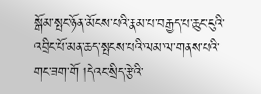སྒོམ་སྤང་ཉོན་མོངས་པའི་རྣམ་པ་བརྒྱད་པ་ཆུང་ངུའི་འབྲིང་པོ་མན་ཆད་སྤངས་པའི་ལམ་ལ་གནས་པའི་གང་ཟག་གོ །དེའང་སྲིད་རྩེའི་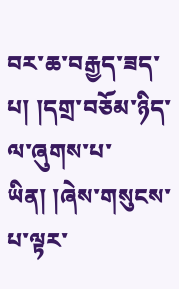བར་ཆ་བརྒྱད་ཟད་པ། །དགྲ་བཅོམ་ཉིད་ལ་ཞུགས་པ་ཡིན། །ཞེས་གསུངས་པ་ལྟར་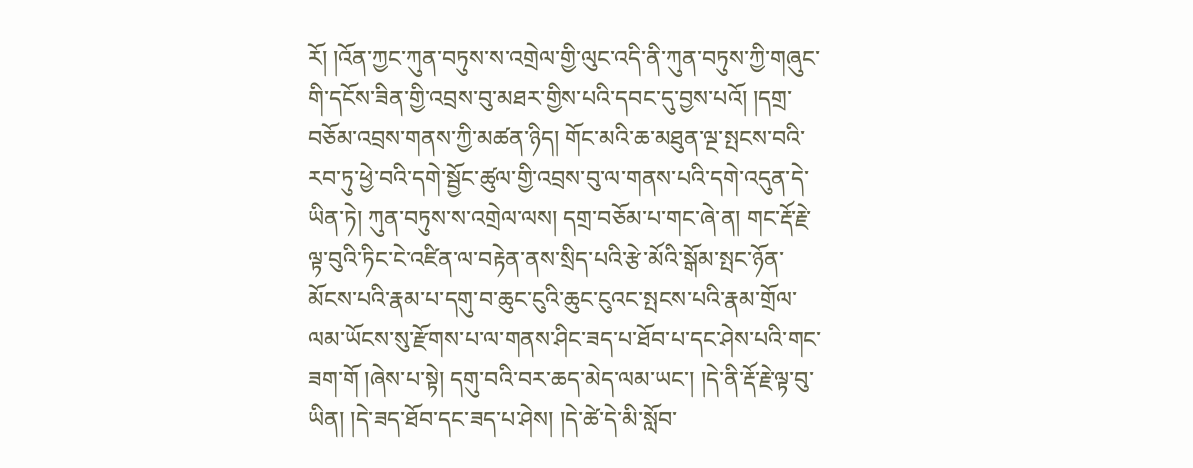རོ། །འོན་ཀྱང་ཀུན་བཏུས་ས་འགྲེལ་གྱི་ལུང་འདི་ནི་ཀུན་བཏུས་ཀྱི་གཞུང་གི་དངོས་ཟིན་གྱི་འབྲས་བུ་མཐར་གྱིས་པའི་དབང་དུ་བྱས་པའོ། །དགྲ་བཅོམ་འབྲས་གནས་ཀྱི་མཚན་ཉིད། གོང་མའི་ཆ་མཐུན་ལྔ་སྤངས་བའི་རབ་ཏུ་ཕྱེ་བའི་དགེ་སྦྱོང་ཚུལ་གྱི་འབྲས་བུ་ལ་གནས་པའི་དགེ་འདུན་དེ་ཡིན་ཏེ། ཀུན་བཏུས་ས་འགྲེལ་ལས། དགྲ་བཅོམ་པ་གང་ཞེ་ན། གང་རྡོ་རྗེ་ལྟ་བུའི་ཏིང་ངེ་འཛིན་ལ་བརྟེན་ནས་སྲིད་པའི་རྩེ་མོའི་སྒོམ་སྤང་ཉོན་མོངས་པའི་རྣམ་པ་དགུ་བ་ཆུང་ངུའི་ཆུང་ངུའང་སྤངས་པའི་རྣམ་གྲོལ་ལམ་ཡོངས་སུ་རྫོགས་པ་ལ་གནས་ཤིང་ཟད་པ་ཐོབ་པ་དང་ཤེས་པའི་གང་ཟག་གོ །ཞེས་པ་སྟེ། དགུ་བའི་བར་ཆད་མེད་ལམ་ཡང་། །དེ་ནི་རྡོ་རྗེ་ལྟ་བུ་ཡིན། །དེ་ཟད་ཐོབ་དང་ཟད་པ་ཤེས། །དེ་ཚེ་དེ་མི་སློབ་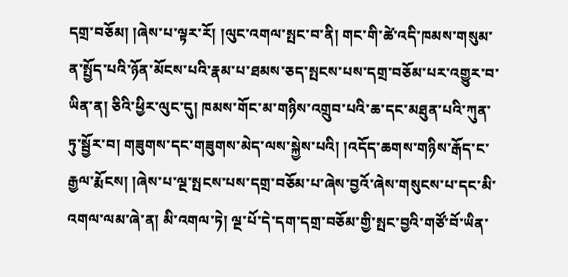དགྲ་བཅོམ། །ཞེས་པ་ལྟར་རོ། །ལུང་འགལ་སྤང་བ་ནི། གང་གི་ཚེ་འདི་ཁམས་གསུམ་ན་སྤྱོད་པའི་ཉོན་མོངས་པའི་རྣམ་པ་ཐམས་ཅད་སྤངས་པས་དགྲ་བཅོམ་པར་འགྱུར་བ་ཡིན་ན། ཅིའི་ཕྱིར་ལུང་དུ། ཁམས་གོང་མ་གཉིས་འགྲུབ་པའི་ཆ་དང་མཐུན་པའི་ཀུན་ཏུ་སྦྱོར་བ། གཟུགས་དང་གཟུགས་མེད་ལས་སྐྱེས་པའི། །འདོད་ཆགས་གཉིས་རྒོད་ང་རྒྱལ་རྨོངས། །ཞེས་པ་ལྔ་སྤངས་པས་དགྲ་བཅོམ་པ་ཞེས་བྱའོ་ཞེས་གསུངས་པ་དང་མི་འགལ་ལམ་ཞེ་ན། མི་འགལ་ཏེ། ལྔ་པོ་དེ་དག་དགྲ་བཅོམ་གྱི་སྤང་བྱའི་གཙོ་བོ་ཡིན་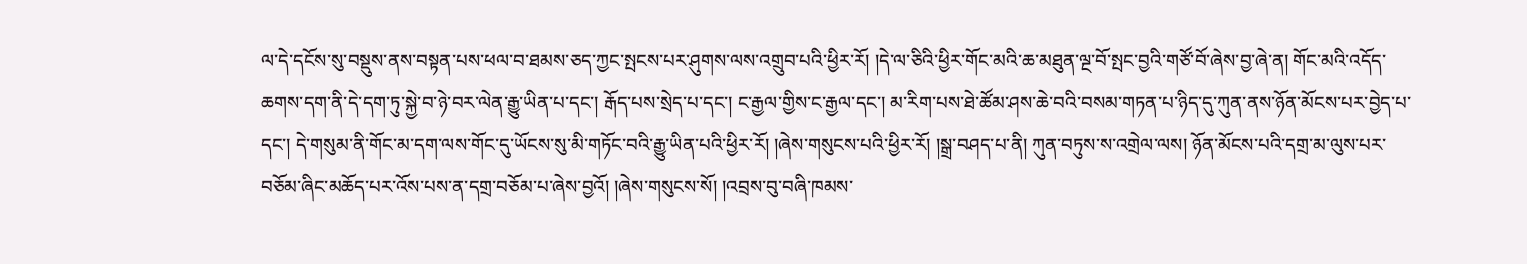ལ་དེ་དངོས་སུ་བསྡུས་ནས་བསྟན་པས་ཕལ་བ་ཐམས་ཅད་ཀྱང་སྤངས་པར་ཤུགས་ལས་འགྲུབ་པའི་ཕྱིར་རོ། །དེ་ལ་ཅིའི་ཕྱིར་གོང་མའི་ཆ་མཐུན་ལྔ་བོ་སྤང་བྱའི་གཙོ་བོ་ཞེས་བྱ་ཞེ་ན། གོང་མའི་འདོད་ཆགས་དག་ནི་དེ་དག་ཏུ་སྐྱེ་བ་ཉེ་བར་ལེན་རྒྱུ་ཡིན་པ་དང་། རྒོད་པས་སྲེད་པ་དང་། ང་རྒྱལ་གྱིས་ང་རྒྱལ་དང་། མ་རིག་པས་ཐེ་ཚོམ་ཤས་ཆེ་བའི་བསམ་གཏན་པ་ཉིད་དུ་ཀུན་ནས་ཉོན་མོངས་པར་བྱེད་པ་དང་། དེ་གསུམ་ནི་གོང་མ་དག་ལས་གོང་དུ་ཡོངས་སུ་མི་གཏོང་བའི་རྒྱུ་ཡིན་པའི་ཕྱིར་རོ། །ཞེས་གསུངས་པའི་ཕྱིར་རོ། །སྒྲ་བཤད་པ་ནི། ཀུན་བཏུས་ས་འགྲེལ་ལས། ཉོན་མོངས་པའི་དགྲ་མ་ལུས་པར་བཅོམ་ཞིང་མཆོད་པར་འོས་པས་ན་དགྲ་བཅོམ་པ་ཞེས་བྱའོ། །ཞེས་གསུངས་སོ། །འབྲས་བུ་བཞི་ཁམས་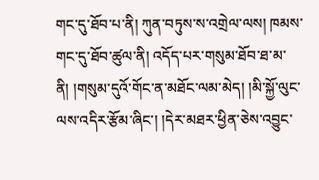གང་དུ་ཐོབ་པ་ནི། ཀུན་བཏུས་ས་འགྲེལ་ལས། ཁམས་གང་དུ་ཐོབ་ཚུལ་ནི། འདོད་པར་གསུམ་ཐོབ་ཐ་མ་ནི། །གསུམ་དུའོ་གོང་ན་མཐོང་ལམ་མེད། །མི་སྐྱོ་ལུང་ལས་འདིར་རྩོམ་ཞིང་། །དེར་མཐར་ཕྱིན་ཅེས་འབྱུང་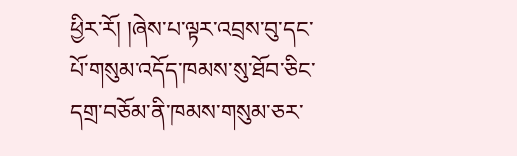ཕྱིར་རོ། །ཞེས་པ་ལྟར་འབྲས་བུ་དང་པོ་གསུམ་འདོད་ཁམས་སུ་ཐོབ་ཅིང་དགྲ་བཅོམ་ནི་ཁམས་གསུམ་ཅར་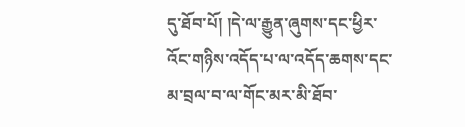དུ་ཐོབ་པོ། །དེ་ལ་རྒྱུན་ཞུགས་དང་ཕྱིར་འོང་གཉིས་འདོད་པ་ལ་འདོད་ཆགས་དང་མ་བྲལ་བ་ལ་གོང་མར་མི་ཐོབ་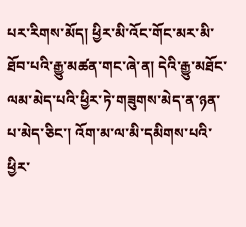པར་རིགས་མོད། ཕྱིར་མི་འོང་གོང་མར་མི་ཐོབ་པའི་རྒྱུ་མཚན་གང་ཞེ་ན། དེའི་རྒྱུ་མཐོང་ལམ་མེད་པའི་ཕྱིར་ཏེ་གཟུགས་མེད་ན་ཉན་པ་མེད་ཅིང་། འོག་མ་ལ་མི་དམིགས་པའི་ཕྱིར་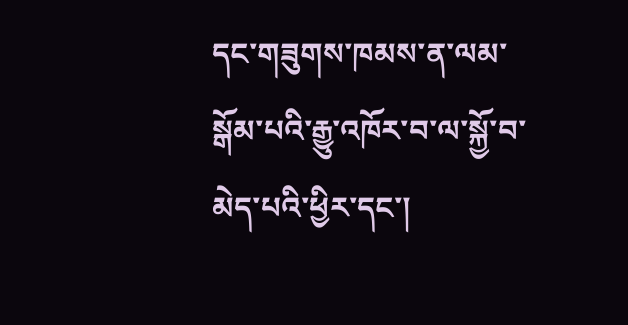དང་གཟུགས་ཁམས་ན་ལམ་སྒོམ་པའི་རྒྱུ་འཁོར་བ་ལ་སྐྱོ་བ་མེད་པའི་ཕྱིར་དང་།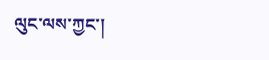ལུང་ལས་ཀྱང་།